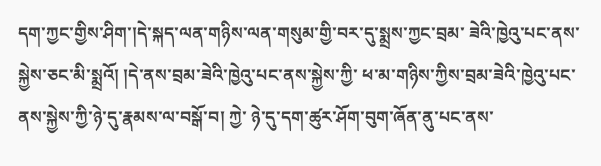དག་ཀྱང་གྱིས་ཤིག་།དེ་སྐད་ལན་གཉིས་ལན་གསུམ་གྱི་བར་དུ་སྨྲས་ཀྱང་བྲམ་ ཟེའི་ཁྱེའུ་པང་ནས་སྐྱེས་ཅང་མི་སྨྲའོ། །དེ་ནས་བྲམ་ཟེའི་ཁྱེའུ་པང་ནས་སྐྱེས་ཀྱི་ ཕ་མ་གཉིས་ཀྱིས་བྲམ་ཟེའི་ཁྱེའུ་པང་ནས་སྐྱེས་ཀྱི་ཉེ་དུ་རྣམས་ལ་བསྒོ་བ། ཀྱེ་ ཉེ་དུ་དག་ཚུར་ཤོག་བུག་ཞོན་ནུ་པང་ནས་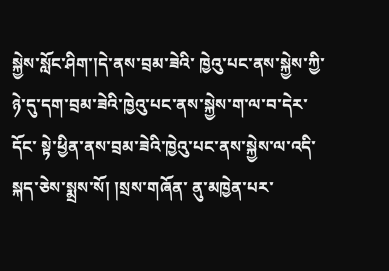སྐྱེས་སློང་ཤིག་།དེ་ནས་བྲམ་ཟེའི་ ཁྱེའུ་པང་ནས་སྐྱེས་ཀྱི་ཉེ་དུ་དག་བྲམ་ཟེའི་ཁྱེའུ་པང་ནས་སྐྱེས་ག་ལ་བ་དེར་དོང་ སྟེ་ཕྱིན་ནས་བྲམ་ཟེའི་ཁྱེའུ་པང་ནས་སྐྱེས་ལ་འདི་སྐད་ཅེས་སྨྲས་སོ། །སྲས་གཞོན་ ནུ་མཁྱེན་པར་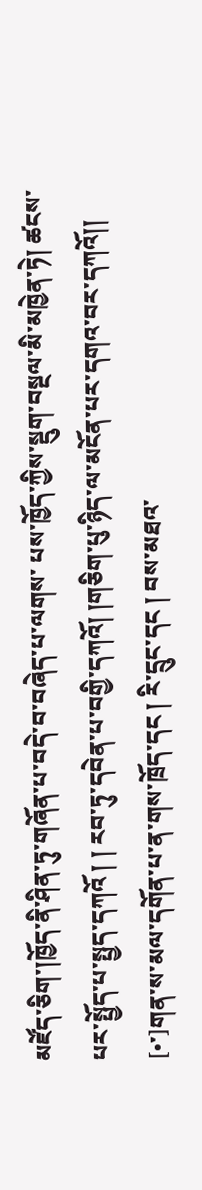མཛོད་ཅིག་།ཁྱོད་ནི་ཤིན་ཏུ་གཞོན་པ་བདེ་བ་བཞེད་པ་ལགས་ པས་ཁྱོད་ཀྱིས་སྡུག་བསྔལ་མི་མཁྱེན་ཏེ། ཚངས་པར་སྤྱོད་པ་སྤྱད་དཀའོ ། ། རབ་ཏུ་དབེན་པ་བགྱི་དཀའོ། །གཅིག་པུ་ཉིད་ལ་མངོན་པར་དགའ་བར་དཀའོ།། [•་]གན་ས་མལ་དགོན་པ་ན་གས་ཁྲོད་དང ། རི་དྲུང་དང ། བས་མཐའ་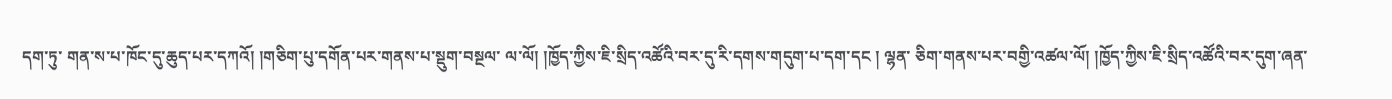དག་ཏུ་ གན་ས་པ་ཁོང་དུ་ཆུད་པར་དཀའོ། །གཅིག་པུ་དགོན་པར་གནས་པ་སྡུག་བསྔལ་ ལ་ལོ། །ཁྱོད་ཀྱིས་ཇི་སྲིད་འཚོའི་བར་དུ་རི་དགས་གདུག་པ་དག་དང ། ལྷན་ ཅིག་གནས་པར་བགྱི་འཚལ་ལོ། །ཁྱོད་ཀྱིས་ཇི་སྲིད་འཚོའི་བར་དུག་ཞན་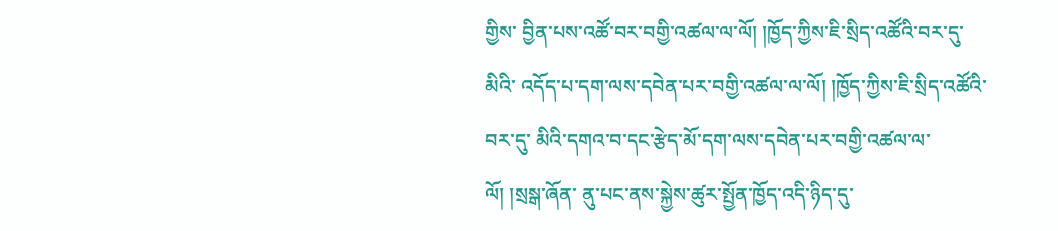གྱིས་ བྱིན་པས་འཚོ་བར་བགྱི་འཚལ་ལ་ལོ། །ཁྱོད་ཀྱིས་ཇི་སྲིད་འཚོའི་བར་དུ་མིའི་ འདོད་པ་དག་ལས་དབེན་པར་བགྱི་འཚལ་ལ་ལོ། །ཁྱོད་ཀྱིས་ཇི་སྲིད་འཚོའི་བར་དུ་ མིའི་དགའ་བ་དང་རྩེད་མོ་དག་ལས་དབེན་པར་བགྱི་འཚལ་ལ་ལོ། །སྲསྒ་ཞོན་ ནུ་པང་ནས་སྐྱེས་ཚུར་སྤྱོན་ཁྱོད་འདི་ཉིད་དུ་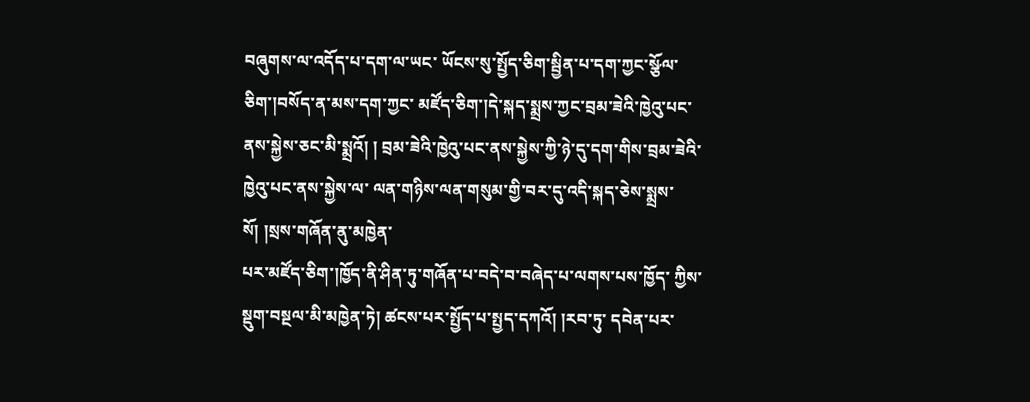བཞུགས་ལ་འདོད་པ་དག་ལ་ཡང་ ཡོངས་སུ་སྤྱོད་ཅིག་སྦྱིན་པ་དག་ཀྱང་སྩོལ་ཅིག་།བསོད་ན་མས་དག་ཀྱང་ མཛོད་ཅིག་།དེ་སྐད་སྨྲས་ཀྱང་བྲམ་ཟེའི་ཁྱེའུ་པང་ནས་སྐྱེས་ཅང་མི་སྨྲའོ། ། བྲམ་ཟེའི་ཁྱེའུ་པང་ནས་སྐྱེས་ཀྱི་ཉེ་དུ་དག་གིས་བྲམ་ཟེའི་ཁྱེའུ་པང་ནས་སྐྱེས་ལ་ ལན་གཉིས་ལན་གསུམ་གྱི་བར་དུ་འདི་སྐད་ཅེས་སྨྲས་སོ། །སྲས་གཞོན་ནུ་མཁྱེན་
པར་མཛོད་ཅིག་།ཁྱོད་ནི་ཤིན་ཏུ་གཞོན་པ་བདེ་བ་བཞེད་པ་ལགས་པས་ཁྱོད་ ཀྱིས་སྡུག་བསྔལ་མི་མཁྱེན་ཏེ། ཚངས་པར་སྤྱོད་པ་སྤྱད་དཀའོ། །རབ་ཏུ་ དབེན་པར་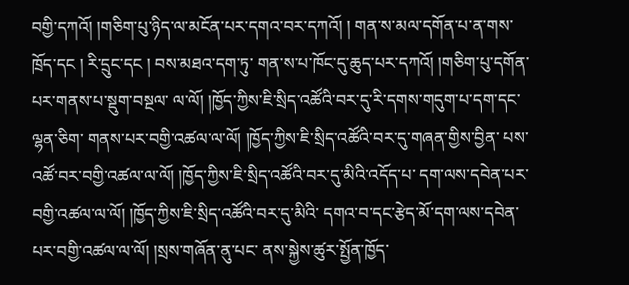བགྱི་དཀའོ། །གཅིག་པུ་ཉིད་ལ་མངོན་པར་དགའ་བར་དཀའོ། ། གན་ས་མལ་དགོན་པ་ན་གས་ཁྲོད་དང ། རི་དྲུང་དང ། བས་མཐའ་དག་ཏུ་ གན་ས་པ་ཁོང་དུ་ཆུད་པར་དཀའོ། །གཅིག་པུ་དགོན་པར་གནས་པ་སྡུག་བསྔལ་ ལ་ལོ། །ཁྱོད་ཀྱིས་ཇི་སྲིད་འཚོའི་བར་དུ་རི་དགས་གདུག་པ་དག་དང་ལྷན་ཅིག་ གནས་པར་བགྱི་འཚལ་ལ་ལོ། །ཁྱོད་ཀྱིས་ཇི་སྲིད་འཚོའི་བར་དུ་གཞན་གྱིས་བྱིན་ པས་འཚོ་བར་བགྱི་འཚལ་ལ་ལོ། །ཁྱོད་ཀྱིས་ཇི་སྲིད་འཚོའི་བར་དུ་མིའི་འདོད་པ་ དག་ལས་དབེན་པར་བགྱི་འཚལ་ལ་ལོ། །ཁྱོད་ཀྱིས་ཇི་སྲིད་འཚོའི་བར་དུ་མིའི་ དགའ་བ་དང་རྩེད་མོ་དག་ལས་དབེན་པར་བགྱི་འཚལ་ལ་ལོ། །སྲས་གཞོན་ནུ་པང་ ནས་སྐྱེས་ཚུར་སྤྱོན་ཁྱོད་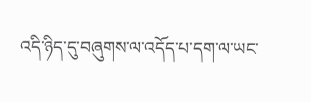འདི་ཉིད་དུ་བཞུགས་ལ་འདོད་པ་དག་ལ་ཡང་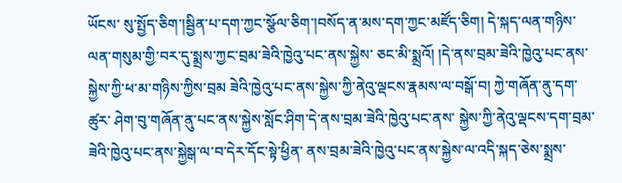ཡོངས་ སུ་སྤྱོད་ཅིག་།སྦྱིན་པ་དག་ཀྱང་སྩོལ་ཅིག་།བསོད་ན་མས་དག་ཀྱང་མཛོད་ཅིག། དེ་སྐད་ལན་གཉིས་ལན་གསུམ་གྱི་བར་དུ་སྨྲས་ཀྱང་བྲམ་ཟེའི་ཁྱེའུ་པང་ནས་སྐྱེས་ ཅང་མི་སྨྲའོ། །དེ་ནས་བྲམ་ཟེའི་ཁྱེའུ་པང་ནས་སྐྱེས་ཀྱི་ཕ་མ་གཉིས་ཀྱིས་བྲམ ཟེའི་ཁྱེའུ་པང་ནས་སྐྱེས་ཀྱི་ནེའུ་ལྡངས་རྣམས་ལ་བསྒོ་བ། ཀྱེ་གཞོན་ནུ་དག་ཚུར་ ཤེག་བུ་གཞོན་ནུ་པང་ནས་སྐྱེས་སློང་ཤིག་དེ་ནས་བྲམ་ཟེའི་ཁྱེའུ་པང་ནས་ སྐྱེས་ཀྱི་ནེའུ་ལྡངས་དག་བྲམ་ཟེའི་ཁྱེའུ་པང་ནས་སྐྱེསྒ་ལ་བ་དེར་དོང་སྟེ་ཕྱིན་ ནས་བྲམ་ཟེའི་ཁྱེའུ་པང་ནས་སྐྱེས་ལ་འདི་སྐད་ཅེས་སྨྲས་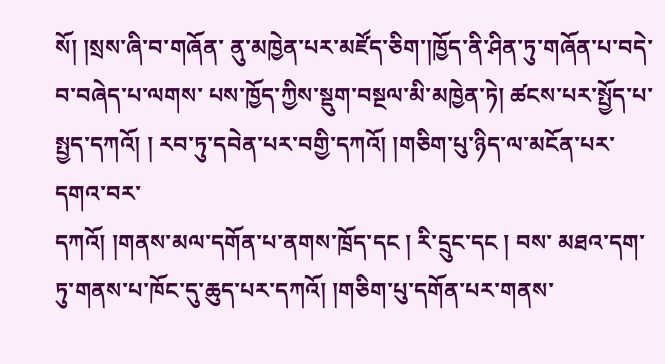སོ། །སྲས་ཞི་བ་གཞོན་ ནུ་མཁྱེན་པར་མཛོད་ཅིག་།ཁྱོད་ནི་ཤིན་ཏུ་གཞོན་པ་བདེ་བ་བཞེད་པ་ལགས་ པས་ཁྱོད་ཀྱིས་སྡུག་བསྔལ་མི་མཁྱེན་ཏེ། ཚངས་པར་སྤྱོད་པ་སྤྱད་དཀའོ། ། རབ་ཏུ་དབེན་པར་བགྱི་དཀའོ། །གཅིག་པུ་ཉིད་ལ་མངོན་པར་དགའ་བར་
དཀའོ། །གནས་མལ་དགོན་པ་ནགས་ཁྲོད་དང ། རི་དྲུང་དང ། བས་ མཐའ་དག་ཏུ་གནས་པ་ཁོང་དུ་ཆུད་པར་དཀའོ། །གཅིག་པུ་དགོན་པར་གནས་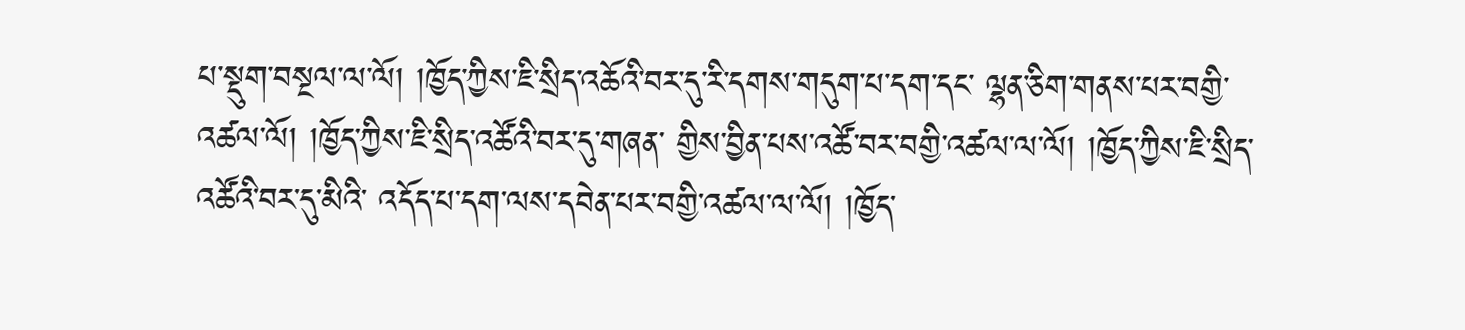པ་སྡུག་བསྔལ་ལ་ལོ། །ཁྱོད་ཀྱིས་ཇི་སྲིད་འཆོའི་བར་དུ་རི་དགས་གདུག་པ་དག་དང་ ལྷན་ཅིག་གནས་པར་བགྱི་འཚལ་ལོ། །ཁྱོད་ཀྱིས་ཇི་སྲིད་འཚོའི་བར་དུ་གཞན་ གྱིས་བྱིན་པས་འཚོ་བར་བགྱི་འཚལ་ལ་ལོ། །ཁྱོད་ཀྱིས་ཇི་སྲིད་འཚོའི་བར་དུ་མིའི་ འདོད་པ་དག་ལས་དབེན་པར་བགྱི་འཚལ་ལ་ལོ། །ཁྱོད་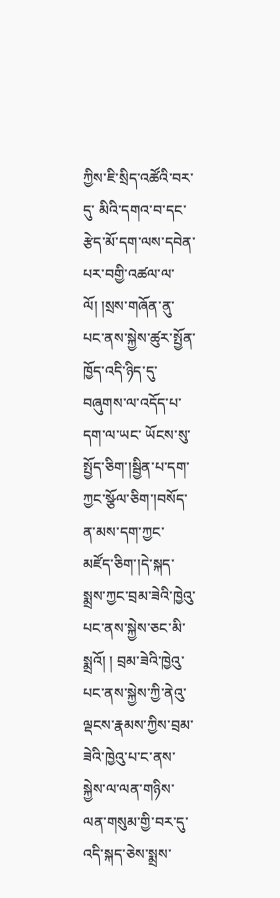ཀྱིས་ཇི་སྲིད་འཚོའི་བར་དུ་ མིའི་དགའ་བ་དང་རྩེད་མོ་དག་ལས་དབེན་པར་བགྱི་འཚལ་ལ་ལོ། །སྲས་གཞོན་ནུ་ པང་ནས་སྐྱེས་ཚུར་སྤྱོན་ཁྱོད་འདི་ཉིད་དུ་བཞུགས་ལ་འདོད་པ་དག་ལ་ཡང་ ཡོངས་སུ་སྤྱོད་ཅིག་།སྦྱིན་པ་དག་ཀྱང་སྩོལ་ཅིག་།བསོད་ན་མས་དག་ཀྱང་ མཛོད་ཅིག་།དེ་སྐད་སྨྲས་ཀྱང་བྲམ་ཟེའི་ཁྱེའུ་པང་ནས་སྐྱེས་ཅང་མི་སྨྲའོ། ། བྲམ་ཟེའི་ཁྱེའུ་པང་ནས་སྐྱེས་ཀྱི་ནེའུ་ལྡངས་རྣམས་ཀྱིས་བྲམ་ཟེའི་ཁྱེའུ་པ་ང་ནས་ སྐྱེས་ལ་ལན་གཉིས་ལན་གསུམ་གྱི་བར་དུ་འདི་སྐད་ཅེས་སྨྲས་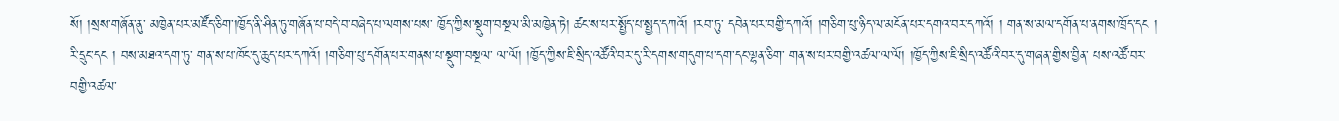སོ། །སྲས་གཞོན་ནུ་ མཁྱེན་པར་མཛོད་ཅིག་།ཁྱོད་ནི་ཤིན་ཏུ་གཞོན་པ་བདེ་བ་བཞེད་པ་ལགས་པས་ ཁྱོད་ཀྱིས་སྡུག་བསྔལ་མི་མཁྱེན་ཏེ། ཚང་ས་པར་སྤྱོད་པ་སྤྱད་དཀའོ། །རབ་ཏུ་ དབེན་པར་བགྱི་དཀའོ། །གཅིག་པུ་ཉིད་ལ་མངོན་པར་དགའ་བར་དཀའོ། ། གན་ས་མལ་དགོན་པ་ནགས་ཁྲོད་དང ། རི་དྲུང་དང ། བས་མཐའ་དག་ཏུ་ གན་ས་པ་ཁོང་དུ་ཆུད་པར་དཀའོ། །གཅིག་པུ་དགོན་པར་གནས་པ་སྡུག་བསྔལ་ ལ་ལོ། །ཁྱོད་ཀྱིས་ཇི་སྲིད་འཚོའི་བར་དུ་རི་དགས་གདུག་པ་དག་དང་ལྷན་ཅིག་ གན་ས་པར་བགྱི་འཚལ་ལ་ལོ། །ཁྱོད་ཀྱིས་ཇི་སྲིད་འཚོའི་བར་དུ་གཞན་གྱིས་བྱིན་ པས་འཚོ་བར་བགྱི་འཚལ་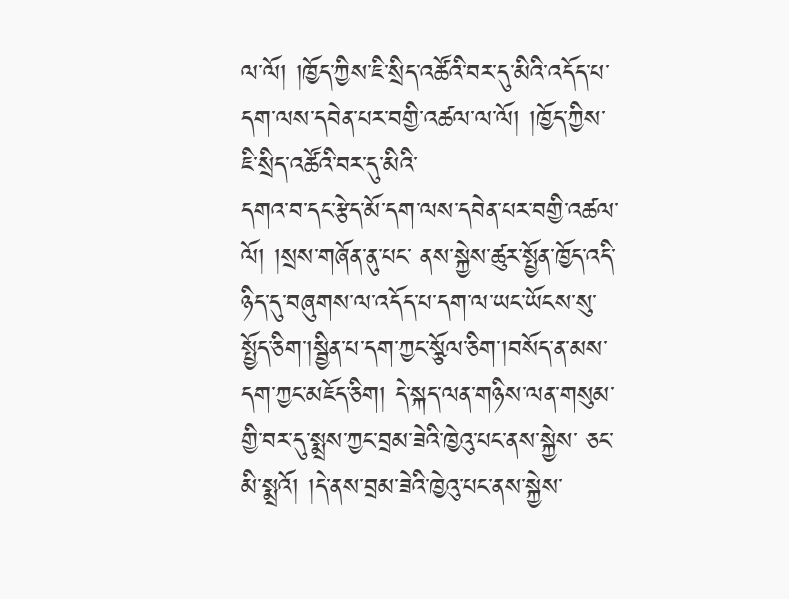ལ་ལོ། །ཁྱོད་ཀྱིས་ཇི་སྲིད་འཚོའི་བར་དུ་མིའི་འདོད་པ་ དག་ལས་དབེན་པར་བགྱི་འཚལ་ལ་ལོ། །ཁྱོད་ཀྱིས་ཇི་སྲིད་འཚོའི་བར་དུ་མིའི་
དགའ་བ་དང་རྩེད་མོ་དག་ལས་དབེན་པར་བགྱི་འཚལ་ལོ། །སྲས་གཞོན་ནུ་པང་ ནས་སྐྱེས་ཚུར་སྤྱོན་ཁྱོད་འདི་ཉིད་དུ་བཞུགས་ལ་འདོད་པ་དག་ལ་ཡང་ཡོངས་སུ་ སྤྱོད་ཅིག་།སྦྱིན་པ་དག་ཀྱང་སྩོལ་ཅིག་།བསོད་ན་མས་དག་ཀྱང་མཇོད་ཅིག། དེ་སྐད་ལན་གཉིས་ལན་གསུམ་གྱི་བར་དུ་སྨྲས་ཀྱང་བྲམ་ཟེའི་ཁྱེའུ་པང་ནས་སྐྱེས་ ཅང་མི་སྨྲའོ། །དེ་ནས་བྲམ་ཟེའི་ཁྱེའུ་པང་ནས་སྐྱེས་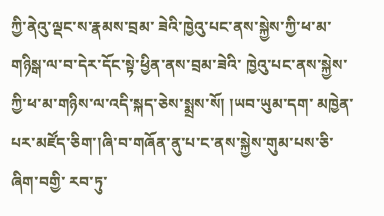ཀྱི་ནེའུ་ལྡང་ས་རྣམས་བྲམ་ ཟེའི་ཁྱེའུ་པང་ནས་སྐྱེས་ཀྱི་ཕ་མ་གཉིསྒ་ལ་བ་དེར་དོང་སྟེ་ཕྱིན་ནས་བྲམ་ཟེའི་ ཁྱེའུ་པང་ནས་སྐྱེས་ཀྱི་ཕ་མ་གཉིས་ལ་འདི་སྐད་ཅེས་སྨྲས་སོ། །ཡབ་ཡུམ་དག་ མཁྱེན་པར་མཛོད་ཅིག་།ཞི་བ་གཞོན་ནུ་པ་ང་ནས་སྐྱེས་གུམ་པས་ཅི་ཞིག་བགྱི་ རབ་ཏུ་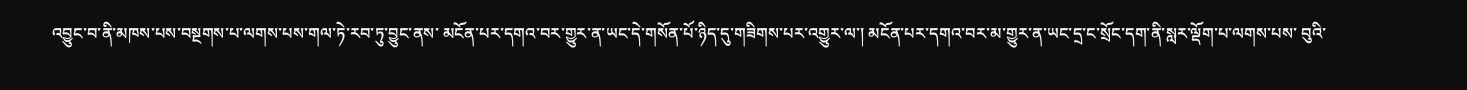འབྱུང་བ་ནི་མཁས་པས་བསྔགས་པ་ལགས་པས་གལ་ཏེ་རབ་ཏུ་བྱུང་ནས་ མངོན་པར་དགའ་བར་གྱུར་ན་ཡང་དེ་གསོན་པོ་ཉིད་དུ་གཟིགས་པར་འགྱུར་ལ་། མངོན་པར་དགའ་བར་མ་གྱུར་ན་ཡང་དྲ་ང་སྲོང་དག་ནི་སླར་ལྡོག་པ་ལགས་པས་ བུའི་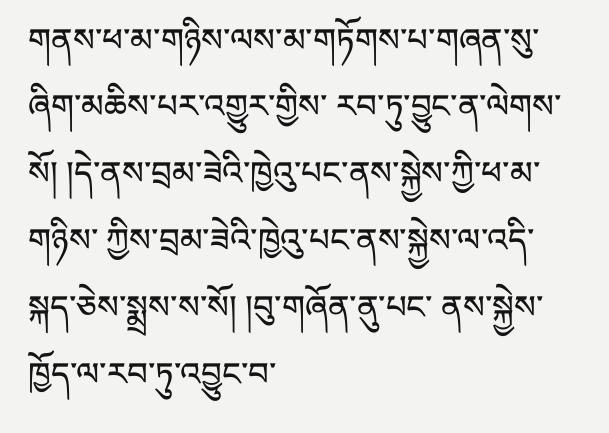གནས་ཕ་མ་གཉིས་ལས་མ་གཏོགས་པ་གཞན་སུ་ཞིག་མཆིས་པར་འགྱུར་གྱིས་ རབ་ཏུ་བྱུང་ན་ལེགས་སོ། །དེ་ནས་བྲམ་ཟེའི་ཁྱེའུ་པང་ནས་སྐྱེས་ཀྱི་ཕ་མ་གཉིས་ ཀྱིས་བྲམ་ཟེའི་ཁྱེའུ་པང་ནས་སྐྱེས་ལ་འདི་སྐད་ཅེས་སྨྲས་ས་སོ། །བུ་གཞོན་ནུ་པང་ ནས་སྐྱེས་ཁྱོད་ལ་རབ་ཏུ་འབྱུང་བ་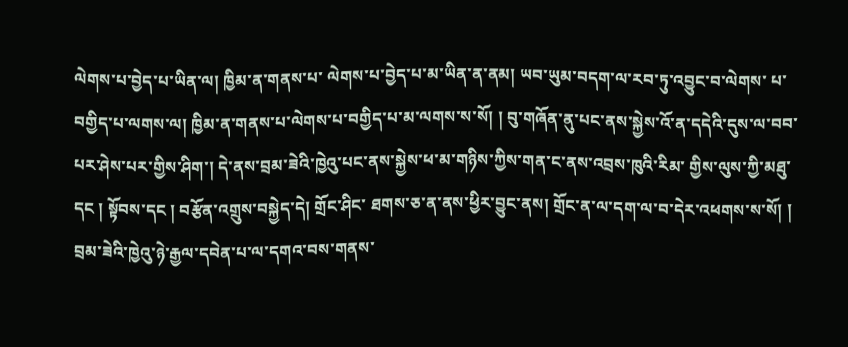ལེགས་པ་བྱེད་པ་ཡིན་ལ། ཁྱིམ་ན་གནས་པ་ ལེགས་པ་བྱེད་པ་མ་ཡིན་ན་ནམ། ཡབ་ཡུམ་བདག་ལ་རབ་ཏུ་འབྱུང་བ་ལེགས་ པ་བགྱིད་པ་ལགས་ལ། ཁྱིམ་ན་གནས་པ་ལེགས་པ་བགྱིད་པ་མ་ལགས་ས་སོ། ། བུ་གཞོན་ནུ་པང་ནས་སྐྱེས་འོ་ན་དདེའི་དུས་ལ་བབ་པར་ཤེས་པར་གྱིས་ཤིག་། དེ་ནས་བྲམ་ཟེའི་ཁྱེའུ་པང་ནས་སྐྱེས་ཕ་མ་གཉིས་ཀྱིས་གན་ང་ནས་འབྲས་ཁུའི་རིམ་ གྱིས་ལུས་ཀྱི་མཐུ་དང ། སྟོབས་དང ། བརྩོན་འགྲུས་བསྐྱེད་དེ། གྲོང་ཤིང་ ཐགས་ཅ་ན་ནས་ཕྱིར་བྱུང་ནས། གྲོང་ན་ལ་དག་ལ་བ་དེར་འཕགས་ས་སོ། །
བྲམ་ཟེའི་ཁྱེའུ་ཉེ་རྒྱལ་དབེན་པ་ལ་དགའ་བས་གནས་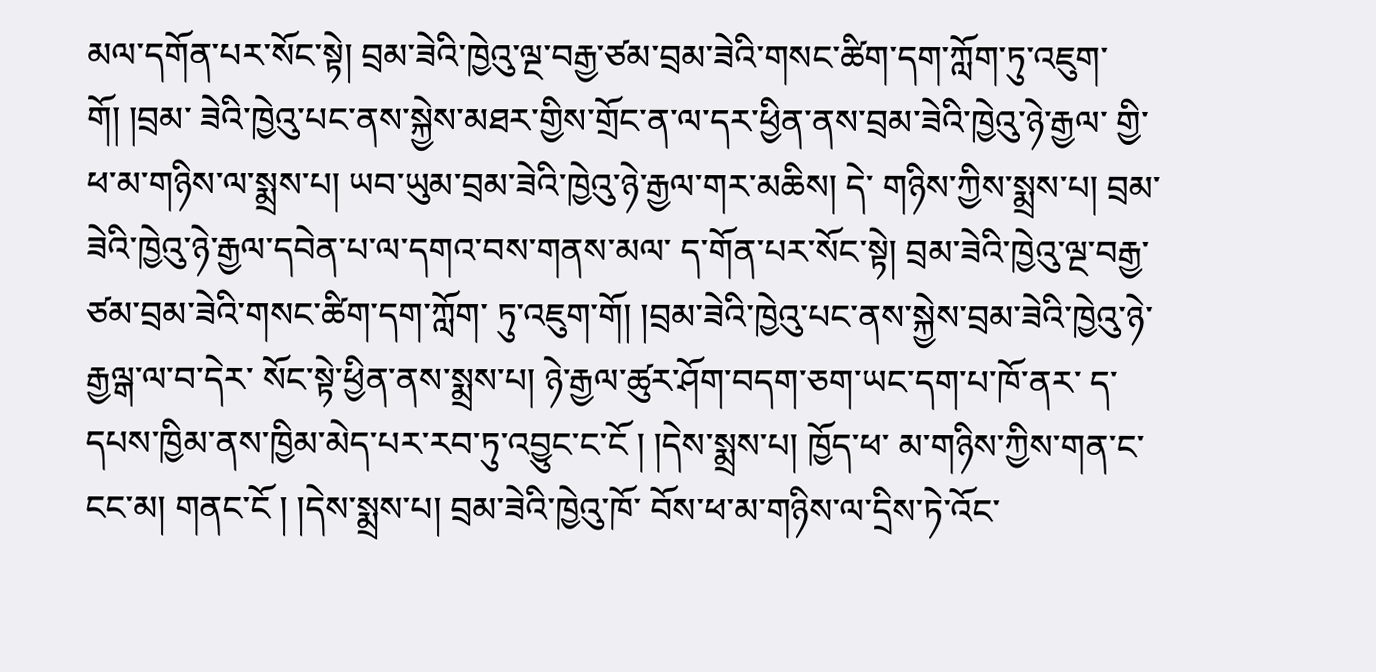མལ་དགོན་པར་སོང་སྟེ། བྲམ་ཟེའི་ཁྱེའུ་ལྔ་བརྒྱ་ཙམ་བྲམ་ཟེའི་གསང་ཚིག་དག་ཀློག་ཏུ་འཇུག་གོ། །བྲམ་ ཟེའི་ཁྱེའུ་པང་ནས་སྐྱེས་མཐར་གྱིས་གྲོང་ན་ལ་དར་ཕྱིན་ནས་བྲམ་ཟེའི་ཁྱེའུ་ཉེ་རྒྱལ་ གྱི་ཕ་མ་གཉིས་ལ་སྨྲས་པ། ཡབ་ཡུམ་བྲམ་ཟེའི་ཁྱེའུ་ཉེ་རྒྱལ་གར་མཆིས། དེ་ གཉིས་ཀྱིས་སྨྲས་པ། བྲམ་ཟེའི་ཁྱེའུ་ཉེ་རྒྱལ་དབེན་པ་ལ་དགའ་བས་གནས་མལ་ ད་གོན་པར་སོང་སྟེ། བྲམ་ཟེའི་ཁྱེའུ་ལྔ་བརྒྱ་ཙམ་བྲམ་ཟེའི་གསང་ཚིག་དག་ཀློག་ ཏུ་འཇུག་གོ། །བྲམ་ཟེའི་ཁྱེའུ་པང་ནས་སྐྱེས་བྲམ་ཟེའི་ཁྱེའུ་ཉེ་རྒྱལྒ་ལ་བ་དེར་ སོང་སྟེ་ཕྱིན་ནས་སྨྲས་པ། ཉེ་རྒྱལ་ཚུར་ཤོག་བདག་ཅག་ཡང་དག་པ་ཁོ་ནར་ ད་དཔས་ཁྱིམ་ནས་ཁྱིམ་མེད་པར་རབ་ཏུ་འབྱུང་ང་ངོ ། །དེས་སྨྲས་པ། ཁྱོད་ཕ་ མ་གཉིས་ཀྱིས་གན་ང་ངང་མ། གནང་ངོ ། །དེས་སྨྲས་པ། བྲམ་ཟེའི་ཁྱེའུ་ཁོ་ བོས་ཕ་མ་གཉིས་ལ་དྲིས་ཏེ་འོང་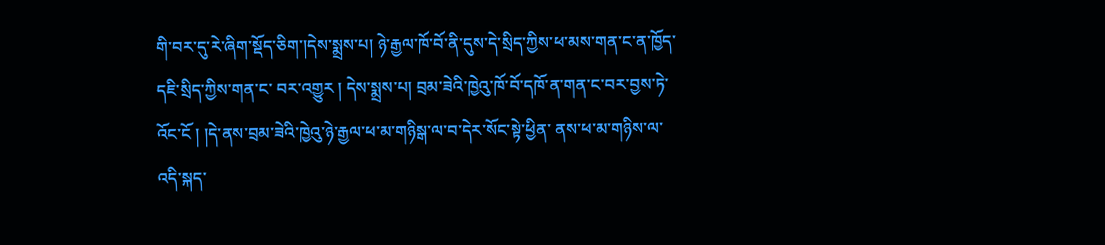གི་བར་དུ་རེ་ཞིག་སྡོད་ཅིག་།དེས་སྨྲས་པ། ཉེ་རྒྱལ་ཁོ་བོ་ནི་དུས་དེ་སྲིད་ཀྱིས་ཕ་མས་གན་ང་ན་ཁྱོད་དཇི་སྲིད་ཀྱིས་གན་ང་ བར་འགྱུར ། དེས་སྨྲས་པ། བྲམ་ཟེའི་ཁྱེའུ་ཁོ་བོ་དཁོ་ན་གན་ང་བར་བྱས་ཏེ་ འོང་ངོ ། །དེ་ནས་བྲམ་ཟེའི་ཁྱེའུ་ཉེ་རྒྱལ་ཕ་མ་གཉིསྒ་ལ་བ་དེར་སོང་སྟེ་ཕྱིན་ ནས་ཕ་མ་གཉིས་ལ་འདི་སྐད་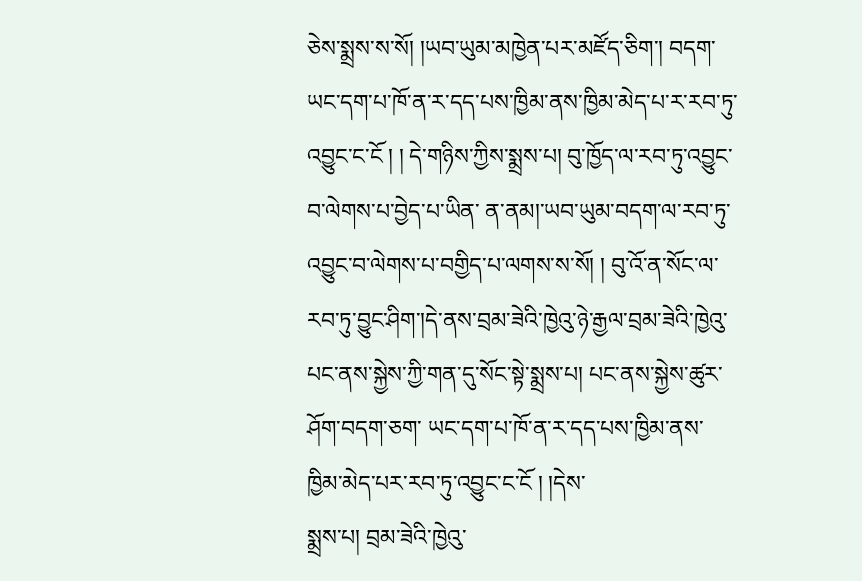ཅེས་སྨྲས་ས་སོ། །ཡབ་ཡུམ་མཁྱེན་པར་མཛོད་ཅིག་། བདག་ཡང་དག་པ་ཁོ་ན་ར་དད་པས་ཁྱིམ་ནས་ཁྱིམ་མེད་པ་ར་རབ་ཏུ་འབྱུང་ང་ངོ ། ། དེ་གཉིས་ཀྱིས་སྨྲས་པ། བུ་ཁྱོད་ལ་རབ་ཏུ་འབྱུང་བ་ལེགས་པ་བྱེད་པ་ཡིན་ ན་ནམ།་ཡབ་ཡུམ་བདག་ལ་རབ་ཏུ་འབྱུང་བ་ལེགས་པ་བགྱིད་པ་ལགས་ས་སོ། ། བུ་འོ་ན་སོང་ལ་རབ་ཏུ་བྱུང་ཤིག་།དེ་ནས་བྲམ་ཟེའི་ཁྱེའུ་ཉེ་རྒྱལ་བྲམ་ཟེའི་ཁྱེའུ་ པང་ནས་སྐྱེས་ཀྱི་གན་དུ་སོང་སྟེ་སྨྲས་པ། པང་ནས་སྐྱེས་ཚུར་ཤོག་བདག་ཅག་ ཡང་དག་པ་ཁོ་ན་ར་དད་པས་ཁྱིམ་ནས་ཁྱིམ་མེད་པར་རབ་ཏུ་འབྱུང་ང་ངོ ། །དེས་
སྨྲས་པ། བྲམ་ཟེའི་ཁྱེའུ་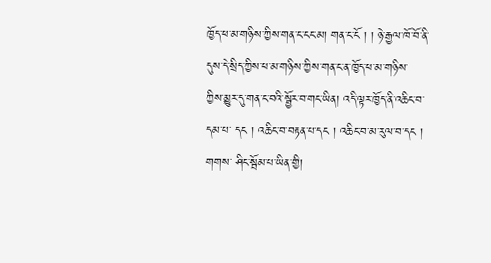ཁྱོད་ཕ་མ་གཉིས་ཀྱིས་གན་ང་ངང་མ། གན་ང་ངོ ། ། ཉེ་རྒྱལ་ཁོ་བོ་ནི་དུས་དེ་སྲིད་ཀྱིས་ཕ་མ་གཉིས་ཀྱིས་གན་ང་ན་ཁྱོད་ཕ་མ་གཉིས་ ཀྱིས་མྱུར་དུ་གན་ང་བའི་སྦྱོར་བ་གང་ཡིན། འདི་ལྟར་ཁྱོད་ནི་འཆིང་བ་དམ་པ་ དང ། འཆིང་བ་བརྟན་པ་དང ། འཆིང་བ་མ་རུལ་བ་དང ། གགས་ ཤིང་སྦོམ་པ་ཡིན་གྱི།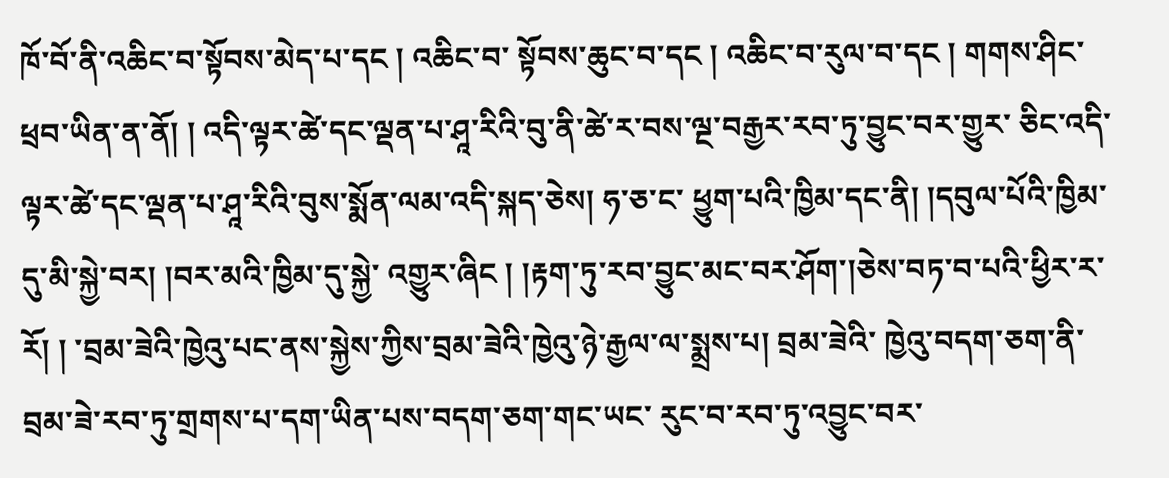ཁོ་བོ་ནི་འཆིང་བ་སྟོབས་མེད་པ་དང ། འཆིང་བ་ སྟོབས་ཆུང་བ་དང ། འཆིང་བ་རུལ་བ་དང ། གགས་ཤིང་ཕྲབ་ཡིན་ན་ནོ། ། འདི་ལྟར་ཚེ་དང་ལྡན་པ་ཤཱ་རིའི་བུ་ནི་ཚེ་ར་བས་ལྔ་བརྒྱར་རབ་ཏུ་བྱུང་བར་གྱུར་ ཅིང་འདི་ལྟར་ཚེ་དང་ལྡན་པ་ཤཱ་རིའི་བུས་སྨོན་ལམ་འདི་སྐད་ཅེས། ཧ་ཅ་ང་ ཕྱུག་པའི་ཁྱིམ་དང་ནི། །དབུལ་པོའི་ཁྱིམ་དུ་མི་སྐྱེ་བར། །བར་མའི་ཁྱིམ་དུ་སྐྱེ་ འགྱུར་ཞིང ། །རྟག་ཏུ་རབ་བྱུང་མང་བར་ཤོག་།ཅེས་བཏ་བ་པའི་ཕྱིར་ར་རོ། ། ་བྲམ་ཟེའི་ཁྱེའུ་པང་ནས་སྐྱེས་ཀྱིས་བྲམ་ཟེའི་ཁྱེའུ་ཉེ་རྒྱལ་ལ་སྨྲས་པ། བྲམ་ཟེའི་ ཁྱེའུ་བདག་ཅག་ནི་བྲམ་ཟེ་རབ་ཏུ་གྲགས་པ་དག་ཡིན་པས་བདག་ཅག་གང་ཡང་ རུང་བ་རབ་ཏུ་འབྱུང་བར་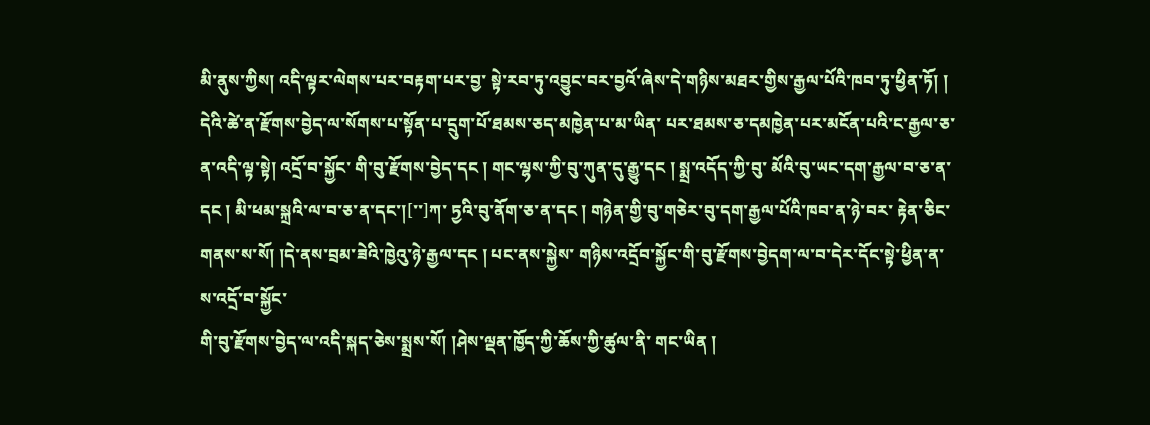མི་ནུས་ཀྱིས། འདི་ལྟར་ལེགས་པར་བརྟག་པར་བྱ་ སྟེ་རབ་ཏུ་འབྱུང་བར་བྱའོ་ཞེས་དེ་གཉིས་མཐར་གྱིས་རྒྱལ་པོའི་ཁབ་ཏུ་ཕྱིན་ཏོ། ། དེའི་ཚེ་ན་རྫོགས་བྱེད་ལ་སོགས་པ་སྟོན་པ་དྲུག་པོ་ཐམས་ཅད་མཁྱེན་པ་མ་ཡིན་ པར་ཐམས་ཅ་དམཁྱེན་པར་མངོན་པའི་ང་རྒྱལ་ཅ་ན་འདི་ལྟ་སྟེ། འདྲོ་བ་སྐྱོང་ གི་བུ་རྫོགས་བྱེད་དང ། གང་ལྷས་ཀྱི་བུ་ཀུན་དུ་རྒྱུ་དང ། སྨྲ་འདོད་ཀྱི་བུ་ མོའི་བུ་ཡང་དག་རྒྱལ་བ་ཅ་ན་དང ། མི་ཕམ་སྐྲའི་ལ་བ་ཅ་ན་དང་།[་་]ཀ་ ཏྱའི་བུ་ནོག་ཅ་ན་དང ། གཉེན་གྱི་བུ་གཅེར་བུ་དག་རྒྱལ་པོའི་ཁབ་ན་ཉེ་བར་ རྟེན་ཅིང་གནས་ས་སོ། །དེ་ནས་བྲམ་ཟེའི་ཁྱེའུ་ཉེ་རྒྱལ་དང ། པང་ནས་སྐྱེས་ གཉིས་འདྲོབ་སྐྱོང་གི་བུ་རྫོགས་བྱེདག་ལ་བ་དེར་དོང་སྟེ་ཕྱིན་ན་ས་འདྲོ་བ་སྐྱོང་
གི་བུ་རྫོགས་བྱེད་ལ་འདི་སྐད་ཅེས་སྨྲས་སོ། །ཤེས་ལྡན་ཁྱོད་ཀྱི་ཆོས་ཀྱི་ཚུལ་ནི་ གང་ཡིན །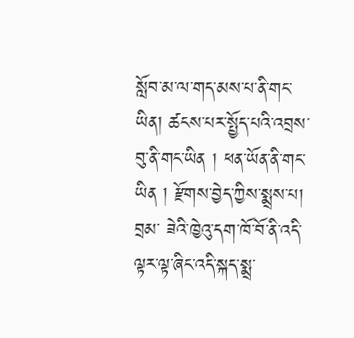སློབ་མ་ལ་གད་མས་པ་ནི་གང་ཡིན། ཚངས་པར་སྤྱོད་པའི་འབྲས་ བུ་ནི་གང་ཡིན ། ཕན་ཡོན་ནི་གང་ཡིན ། རྫོགས་བྱེད་ཀྱིས་སྨྲས་པ། བྲམ་ ཟེའི་ཁྱེའུ་དག་ཁོ་བོ་ནི་འདི་ལྟར་ལྟ་ཞིང་འདི་སྐད་སྨྲ་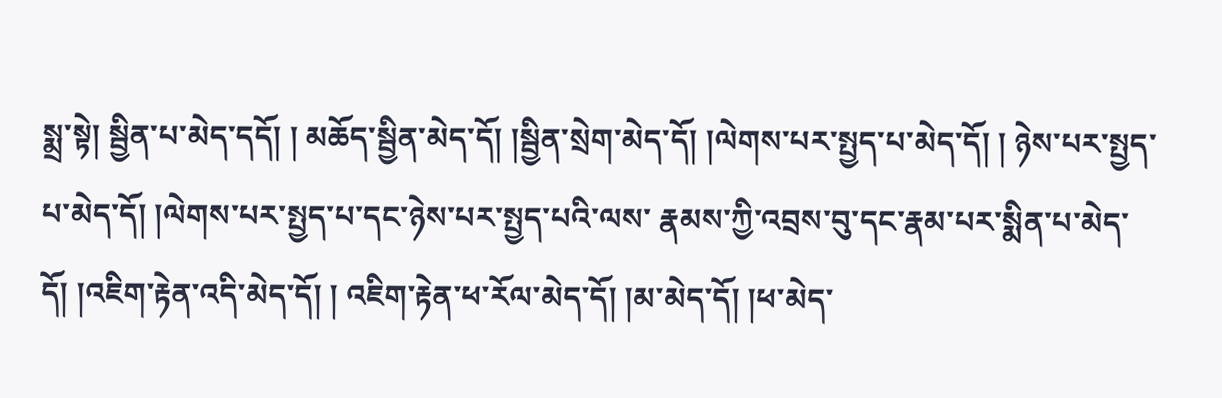སྨྲ་སྟེ། སྦྱིན་པ་མེད་དདོ། ། མཆོད་སྦྱིན་མེད་དོ། །སྦྱིན་སྲེག་མེད་དོ། །ལེགས་པར་སྤྱད་པ་མེད་དོ། ། ཉེས་པར་སྤྱད་པ་མེད་དོ། །ལེགས་པར་སྤྱད་པ་དང་ཉེས་པར་སྤྱད་པའི་ལས་ རྣམས་ཀྱི་འབྲས་བུ་དང་རྣམ་པར་སྨིན་པ་མེད་དོ། །འཇིག་རྟེན་འདི་མེད་དོ། ། འཇིག་རྟེན་ཕ་རོལ་མེད་དོ། །མ་མེད་དོ། །ཕ་མེད་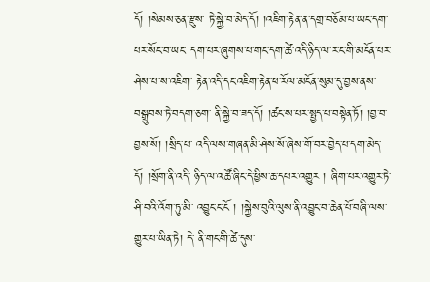དོ། །སེམས་ཅན་རྫུས་ ཏེ་སྐྱེ་བ་མེད་དོ། །འཇིག་རྟེན་ན་དགྲ་བཅོམ་པ་ཡང་དག་པར་སོང་བ་ཡང་ དག་པར་ཞུགས་པ་གང་དག་ཚེ་འདི་ཉིད་ལ་ར་ང་གི་མངོན་པར་ཤེས་པ་ས་འཇིག་ རྟེན་འདི་དང་འཇིག་རྟེན་ཕ་རོལ་མངོན་སུམ་དུ་བྱས་ནས་བསྒྲུབས་ཏེ་བདག་ཅག་ ནི་སྐྱེ་བ་ཟད་དོ། །ཚང་ས་པར་སྤྱད་པ་བསྟེན་ཏོ། །བྱ་བ་བྱས་སོ། །སྲིད་པ་ འདི་ལས་གཞན་མི་ཤེས་སོ་ཞེས་གོ་བར་བྱེད་པ་དག་མེད་དོ། །སྲོག་ནི་འདི་ ཉིད་ལ་འཚོ་ཞིང་དེ་ཕྱིས་ཆ་དཔར་འགྱུར ། ཞིག་པར་འགྱུར་ཏེ་ཤི་བའི་འོག་ཏུ་མི་ འབྱུང་ང་ངོ ། །སྐྱེས་བུའི་ལུས་ནི་འབྱུང་བ་ཆེན་པོ་བཞི་ལས་གྱུར་པ་ཡིན་ཏེ། དེ་ ནི་གང་གི་ཚེ་དུས་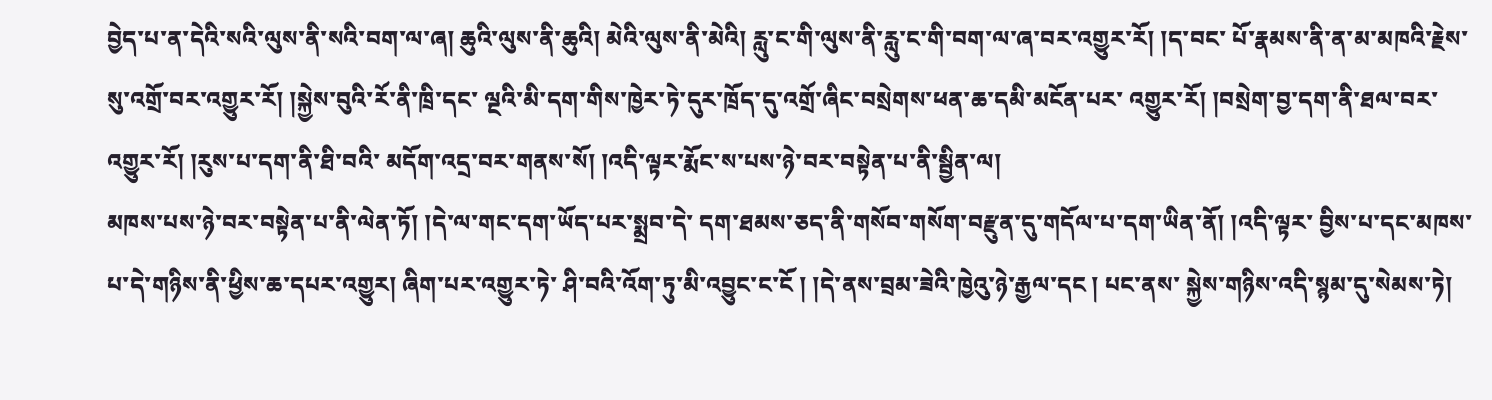བྱེད་པ་ན་དེའི་སའི་ལུས་ནི་སའི་བག་ལ་ཞ། ཆུའི་ལུས་ནི་ཆུའི། མེའི་ལུས་ནི་མེའི། རླུ་ང་གི་ལུས་ནི་རླུ་ང་གི་བག་ལ་ཞ་བར་འགྱུར་རོ། །ད་བང་ པོ་རྣམས་ནི་ན་མ་མཁའི་རྗེས་སུ་འགྲོ་བར་འགྱུར་རོ། །སྐྱེས་བུའི་རོ་ནི་ཁྲི་དང་ ལྔའི་མི་དག་གིས་ཁྱེར་ཏེ་དུར་ཁྲོད་དུ་འགྲོ་ཞིང་བསྲེགས་ཕན་ཆ་དམི་མངོན་པར་ འགྱུར་རོ། །བསྲེག་བྱ་དག་ནི་ཐལ་བར་འགྱུར་རོ། །རུས་པ་དག་ནི་ཐི་བའི་ མདོག་འདྲ་བར་གནས་སོ། །འདི་ལྟར་རྨོང་ས་པས་ཉེ་བར་བསྟེན་པ་ནི་སྦྱིན་ལ།
མཁས་པས་ཉེ་བར་བསྟེན་པ་ནི་ལེན་ཏོ། །དེ་ལ་གང་དག་ཡོད་པར་སྨྲབ་དེ་ དག་ཐམས་ཅད་ནི་གསོབ་གསོག་བརྫུན་དུ་གདོལ་པ་དག་ཡིན་ནོ། །འདི་ལྟར་ བྱིས་པ་དང་མཁས་པ་དེ་གཉིས་ནི་ཕྱིས་ཆ་དཔར་འགྱུར། ཞིག་པར་འགྱུར་ཏེ་ ཤི་བའི་འོག་ཏུ་མི་འབྱུང་ང་ངོ ། །དེ་ནས་བྲམ་ཟེའི་ཁྱེའུ་ཉེ་རྒྱལ་དང ། པང་ནས་ སྐྱེས་གཉིས་འདི་སྙམ་དུ་སེམས་ཏེ།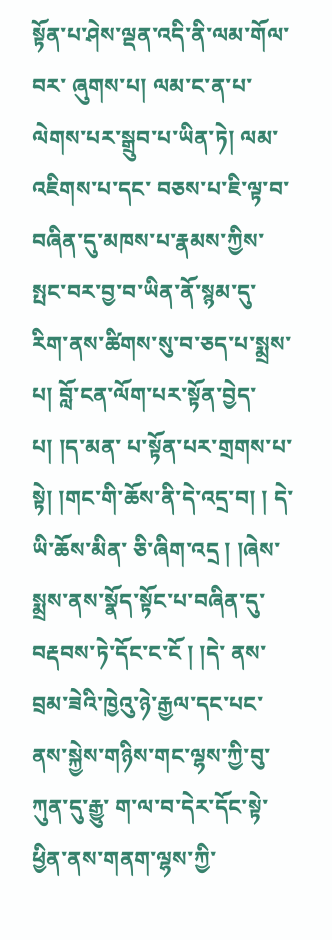སྟོན་པ་ཤེས་ལྡན་འདི་ནི་ལམ་གོལ་བར་ ཞུགས་པ། ལམ་ང་ན་པ་ལེགས་པར་སྒྲུབ་པ་ཡིན་ཏེ། ལམ་འཇིགས་པ་དང་ བཅས་པ་ཇི་ལྟ་བ་བཞིན་དུ་མཁས་པ་རྣམས་ཀྱིས་སྤང་བར་བྱ་བ་ཡིན་ནོ་སྙམ་དུ་ རིག་ནས་ཚིགས་སུ་བ་ཅད་པ་སྨྲས་པ། བློ་ངན་ལོག་པར་སྟོན་བྱེད་པ། །ད་མན་ པ་སྟོན་པར་གྲགས་པ་སྟེ། །གང་གི་ཆོས་ནི་དེ་འདྲ་བ། ། དེ་ཡི་ཆོས་མིན་ ཅི་ཞིག་འདྲ ། །ཞེས་སྨྲས་ནས་སྣོད་སྟོང་པ་བཞིན་དུ་བརྡབས་ཏེ་དོང་ང་ངོ ། །དེ་ ནས་བྲམ་ཟེའི་ཁྱེའུ་ཉེ་རྒྱལ་དང་པང་ནས་སྐྱེས་གཉིས་གང་ལྷས་ཀྱི་བུ་ཀུན་དུ་རྒྱུ་ ག་ལ་བ་དེར་དོང་སྟེ་ཕྱིན་ནས་གནག་ལྷས་ཀྱི་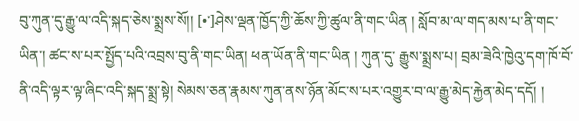བུ་ཀུན་དུ་རྒྱུ་ལ་འདི་སྐད་ཅེས་སྨྲས་སོ།། [•་]ཤེས་ལྡན་ཁྱོད་ཀྱི་ཆོས་ཀྱི་ཚུལ་ནི་གང་ཡིན ། སློབ་མ་ལ་གད་མས་པ་ནི་གང་ཡིན་། ཚང་ས་པར་སྤྱོད་པའི་འབྲས་བུ་ནི་གང་ཡིན། ཕན་ཡོན་ནི་གང་ཡིན ། ཀུན་དུ་ རྒྱུས་སྨྲས་པ། བྲམ་ཟེའི་ཁྱེའུ་དག་ཁོ་བོ་ནི་འདི་ལྟར་ལྟ་ཞིང་འདི་སྐད་སྨྲ་སྟེ། སེམས་ཅན་རྣམས་ཀུན་ནས་ཉོན་མོང་ས་པར་འགྱུར་བ་ལ་རྒྱུ་མེད་རྐྱེན་མེད་དདོ། །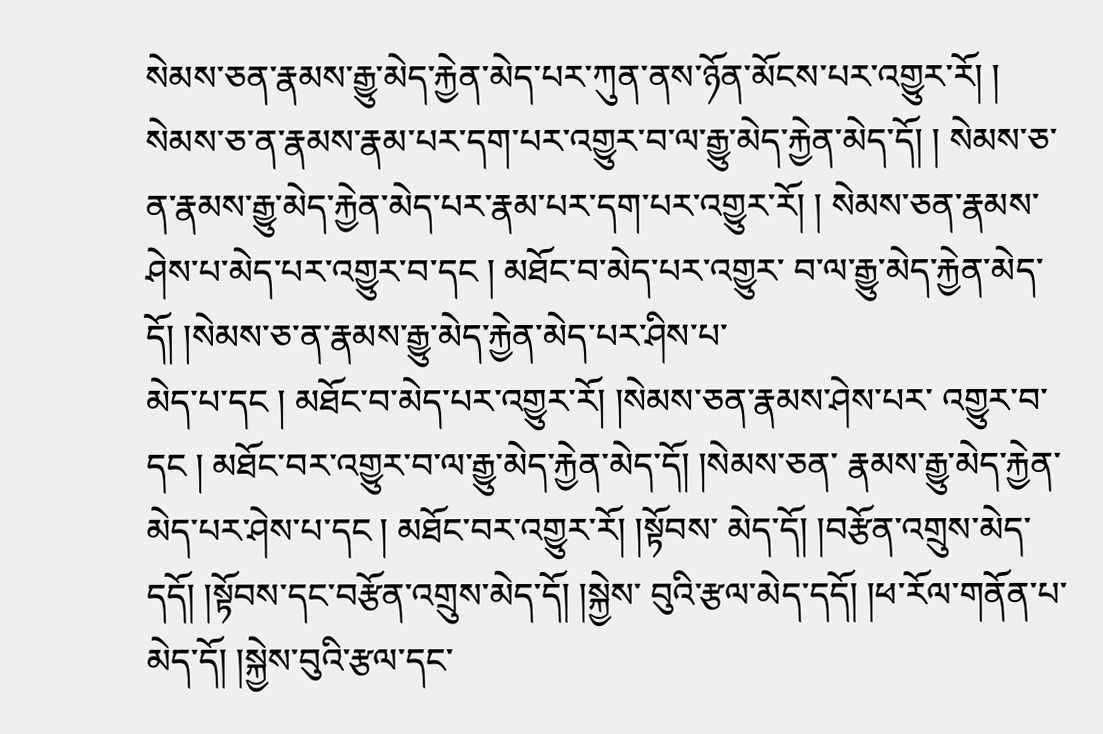སེམས་ཅན་རྣམས་རྒྱུ་མེད་རྐྱེན་མེད་པར་ཀུན་ནས་ཉོན་མོངས་པར་འགྱུར་རོ། ། སེམས་ཅ་ན་རྣམས་རྣམ་པར་དག་པར་འགྱུར་བ་ལ་རྒྱུ་མེད་རྐྱེན་མེད་དོ། ། སེམས་ཅ་ན་རྣམས་རྒྱུ་མེད་རྐྱེན་མེད་པར་རྣམ་པར་དག་པར་འགྱུར་རོ། ། སེམས་ཅན་རྣམས་ཤེས་པ་མེད་པར་འགྱུར་བ་དང ། མཐོང་བ་མེད་པར་འགྱུར་ བ་ལ་རྒྱུ་མེད་རྐྱེན་མེད་དོ། །སེམས་ཅ་ན་རྣམས་རྒྱུ་མེད་རྐྱེན་མེད་པར་ཤིས་པ་
མེད་པ་དང ། མཐོང་བ་མེད་པར་འགྱུར་རོ། །སེམས་ཅན་རྣམས་ཤེས་པར་ འགྱུར་བ་དང ། མཐོང་བར་འགྱུར་བ་ལ་རྒྱུ་མེད་རྐྱེན་མེད་དོ། །སེམས་ཅན་ རྣམས་རྒྱུ་མེད་རྐྱེན་མེད་པར་ཤེས་པ་དང ། མཐོང་བར་འགྱུར་རོ། །སྟོབས་ མེད་དོ། །བརྩོན་འགྲུས་མེད་དདོ། །སྟོབས་དང་བརྩོན་འགྲུས་མེད་དོ། །སྐྱེས་ བུའི་རྩལ་མེད་དདོ། །ཕ་རོལ་གནོན་པ་མེད་དོ། །སྐྱེས་བུའི་རྩལ་དང་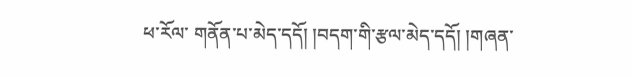ཕ་རོལ་ གནོན་པ་མེད་དདོ། །བདག་གི་རྩལ་མེད་དདོ། །གཞན་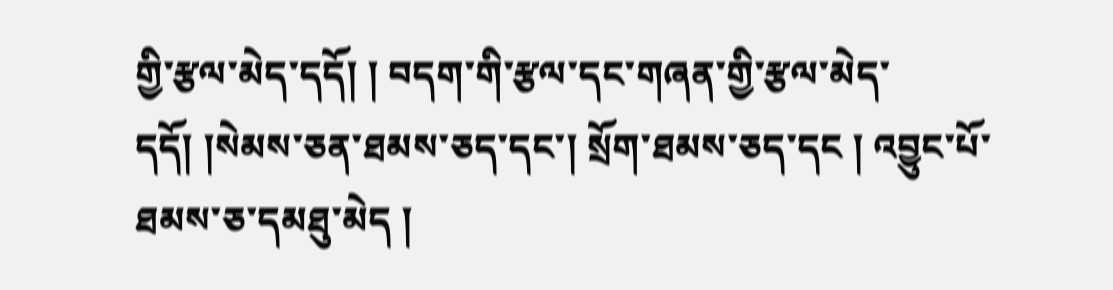གྱི་རྩལ་མེད་དདོ། ། བདག་གི་རྩལ་དང་གཞན་གྱི་རྩལ་མེད་དདོ། །སེམས་ཅན་ཐམས་ཅད་དང་། སྲོག་ཐམས་ཅད་དང ། འབྱུང་པོ་ཐམས་ཅ་དམཐུ་མེད །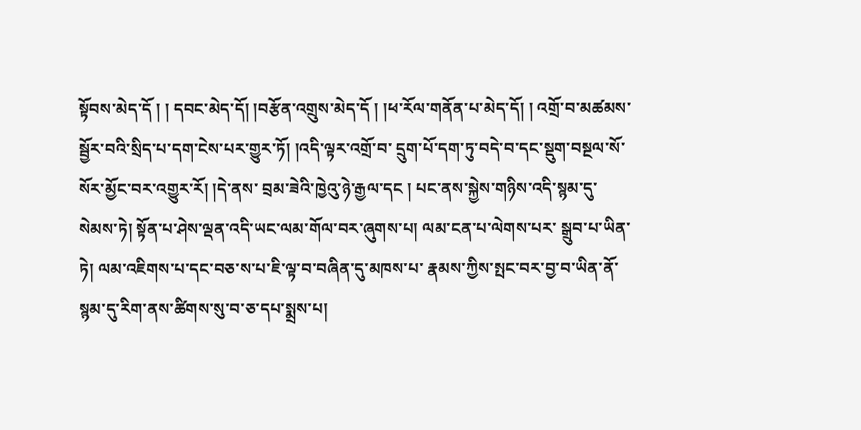སྟོབས་མེད་དོ ། ། དབང་མེད་དོ། །བརྩོན་འགྲུས་མེད་དོ ། །ཕ་རོལ་གནོན་པ་མེད་དོ། ། འགྲོ་བ་མཚམས་སྦྱོར་བའི་སྲིད་པ་དག་ངེས་པར་གྱུར་ཏོ། །འདི་ལྟར་འགྲོ་བ་ དྲུག་པོ་དག་ཏུ་བདེ་བ་དང་སྡུག་བསྔལ་སོ་སོར་མྱོང་བར་འགྱུར་རོ། །དེ་ནས་ བྲམ་ཟེའི་ཁྱེའུ་ཉེ་རྒྱལ་དང ། པང་ནས་སྐྱེས་གཉིས་འདི་སྙམ་དུ་སེམས་ཏེ། སྟོན་པ་ཤེས་ལྡན་འདི་ཡང་ལམ་གོལ་བར་ཞུགས་པ། ལམ་ངན་པ་ལེགས་པར་ སྒྲུབ་པ་ཡིན་ཏེ། ལམ་འཇིགས་པ་དང་བཅ་ས་པ་ཇི་ལྟ་བ་བཞིན་དུ་མཁས་པ་ རྣམས་ཀྱིས་སྤང་བར་བྱ་བ་ཡིན་ནོ་སྙམ་དུ་རིག་ནས་ཚིགས་སུ་བ་ཅ་དཔ་སྨྲས་པ།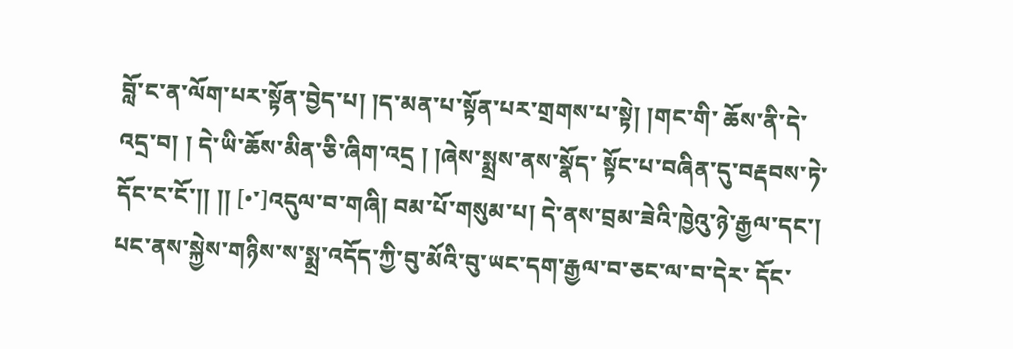བློ་ང་ན་ལོག་པར་སྟོན་བྱེད་པ། །ད་མན་པ་སྟོན་པར་གྲགས་པ་སྟེ། །གང་གི་ ཆོས་ནི་དེ་འདྲ་བ། ། དེ་ཡི་ཆོས་མིན་ཅི་ཞིག་འདྲ ། །ཞེས་སྨྲས་ནས་སྣོད་ སྟོང་པ་བཞིན་དུ་བརྡབས་ཏེ་དོང་ང་ངོ་།། །། [•་]འདུལ་བ་གཞི། བམ་པོ་གསུམ་པ། དེ་ནས་བྲམ་ཟེའི་ཁྱེའུ་ཉེ་རྒྱལ་དང་། པང་ནས་སྐྱེས་གཉིས་ས་སྨྲ་འདོད་ཀྱི་བུ་མོའི་བུ་ཡང་དག་རྒྱལ་བ་ཅང་ལ་བ་དེར་ དོང་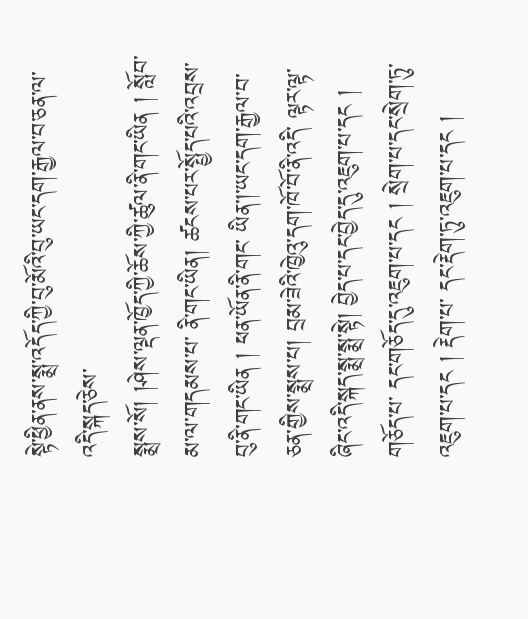སྟེ་ཕྱིན་ནས་སྨྲ་འདོད་ཀྱི་བུ་མོའི་བུ་ཡང་དག་རྒྱལ་བ་ཅན་ལ་འདི་སྐད་ཅེས་
སྨྲས་སོ། །ཤེས་ལྡན་ཁྱོད་ཀྱི་ཆོས་ཀྱི་ཚུལ་ནི་གང་ཡིན ། སློབ་མ་ལ་གདམས་པ་ ནི་གང་ཡིན། ཚངས་པར་སྤྱོད་པའི་འབྲས་བུ་ནི་གང་ཡིན ། ཕན་ཡོན་ནི་གང་ ཡིན་།་ཡང་དག་རྒྱལ་བ་ཅན་གྱིས་སྨྲས་པ། བྲམ་ཟེའི་ཁྱེའུ་དག་ཁོ་བོ་ནི་འདི་ ལྟར་ལྟ་ཞིང་འདི་སྐད་སྨྲ་སྨྲ་སྟེ། བྱེད་པ་དང་བྱེད་དུ་འཇུག་པ་དང ། གཅོད་པ་ དང་གཅོད་དུ་འཇུག་པ་དང ། སྲེག་པ་དང་སྲེག་ཏུ་འཇུག་པ་དང ། རྡེག་པ་ དང་རྡེག་ཏུ་འཇུག་པ་དང །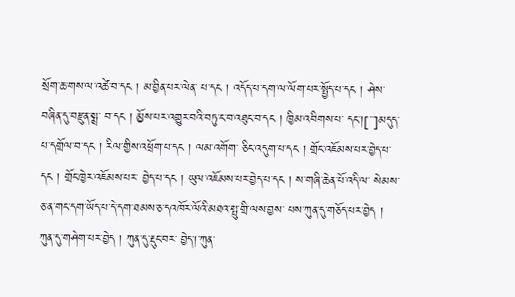སྲོག་ཆ་གས་ལ་འཚེ་བ་དང ། མ་བྱིན་པར་ལེན་ པ་དང ། འདོད་པ་དག་ལ་ལོག་པར་སྤྱོད་པ་དང ། ཤེས་བཞིན་དུ་བརྫུན་སྨྲ་ བ་དང ། མྱོས་པར་འགྱུར་བའི་བཏུ་ང་བ་འཐུང་བ་དང ། ཁྱིམ་འབིགས་པ་ དང་།[་་]མདུད་པ་དགྲོལ་བ་དང ། རིལ་གྱིས་འཕྲོག་པ་དང ། ལམ་འགོག་ ཅིང་འདུག་པ་དང ། གྲོང་འཇོམས་པར་བྱེད་པ་དང ། གྲོང་ཁྱེར་འཇོམས་པར་ བྱེད་པ་དང ། ཡུལ་འཇོམས་པར་བྱེད་པ་དང ། ས་གཞི་ཆེན་པོ་འདི་ལ་ སེམས་ཅ་ན་གང་དག་ཡོད་པ་དེ་དག་ཐམས་ཅ་དའཁོར་ལོའི་མཐའ་སྤུ་གྲི་ལས་བྱས་ པས་ཀུན་དུ་གཅོད་པར་བྱེད ། ཀུན་དུ་གཤེག་པར་བྱེད ། ཀུན་དུ་རྡུང་བར་ བྱེད་།་ཀུན་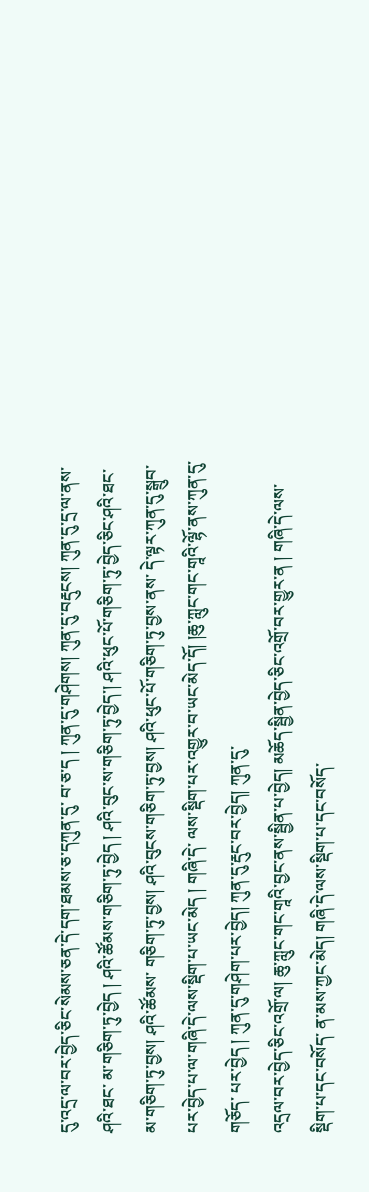དུ་འདྲ་ལ་བར་བྱེད་ཅིང་སེམས་ཅན་དེ་དག་ཐམས་ཅ་དཀུན་དུ་ བ་ཅ་ད ། ཀུན་དུ་གཤེགས། ཀུན་དུ་བརྡུངས། ཀུན་དུ་དྲ་ལ་ནས་ཤའི་ཐང་ མ་གཅིག་ཏུ་བྱེད ། ཤའི་ཚོམས་གཅིག་ཏུ་བྱེད ། ཤའི་བུང་ས་གཅིག་ཏུ་བྱེད་། ཤའི་ཕུང་པོ་གཅིག་ཏུ་བྱེད་ཅིང་ཤའི་ཐང་མ་གཅིག་ཏུ་བྱས། ཤའི་ཚོམས་ གཅིག་ཏུ་བྱས། ཤའི་བུངས་གཅིག་ཏུ་བྱས། ཤའི་ཕུང་པོ་གཅིག་ཏུ་བྱས་ནས་ དེ་ལྟར་ཀུན་དུ་སྒྲུབ་པར་བྱེད་པ་ལ་གཞི་དེ་ལས་སྡིག་པ་ཡང་མེད ། གཞི་དེ་ ལས་སྡིག་པར་འགྱུར་བ་ཡང་མེད་དོ། །ཆུ་ཀླུང་གང་གཱའི་ལྷོ་ནས་ཀུན་དུ་གཅོད་ པར་བྱེད ། ཀུན་དུ་གཤེག་པར་བྱེད། ཀུན་དུ་རྡུང་བར་བྱེད། ཀུན་དུ་
འདྲལ་བར་བྱེད་ཅིང་འགྲོ་ལ། ཆུ་ཀླུང་གང་གཱའི་བྱང་ནས་སྦྱིན་པ་བྱེད། མཆོད་སྦྱིན་བྱེད་ཅིང་འགྲོ་བར་གྱུར་ན ། གཞི་དེ་ལས་སྡིག་པ་དང་བསོད་ ན་མས་ཀྱང་མེད། གཞི་དེ་ལས་སྡིག་པ་དང་བསོད་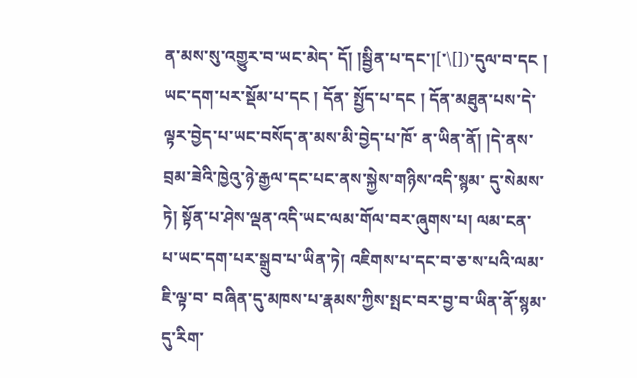ན་མས་སུ་འགྱུར་བ་ཡང་མེད་ དོ། །སྦྱིན་པ་དང་།[་\[])་དུལ་བ་དང ། ཡང་དག་པར་སྡོམ་པ་དང ། དོན་ སྤྱོད་པ་དང ། དོན་མཐུན་པས་དེ་ལྟར་བྱེད་པ་ཡང་བསོད་ན་མས་མི་བྱེད་པ་ཁོ་ ན་ཡིན་ནོ། །དེ་ནས་བྲམ་ཟེའི་ཁྱེའུ་ཉེ་རྒྱལ་དང་པང་ནས་སྐྱེས་གཉིས་འདི་སྙམ་ དུ་སེམས་ཏེ། སྟོན་པ་ཤེས་ལྡན་འདི་ཡང་ལམ་གོལ་བར་ཞུགས་པ། ལམ་ངན་ པ་ཡང་དག་པར་སྒྲུབ་པ་ཡིན་ཏེ། འཇིགས་པ་དང་བ་ཅ་ས་པའི་ལམ་ཇི་ལྟ་བ་ བཞིན་དུ་མཁས་པ་རྣམས་ཀྱིས་སྤང་བར་བྱ་བ་ཡིན་ནོ་སྙམ་དུ་རིག་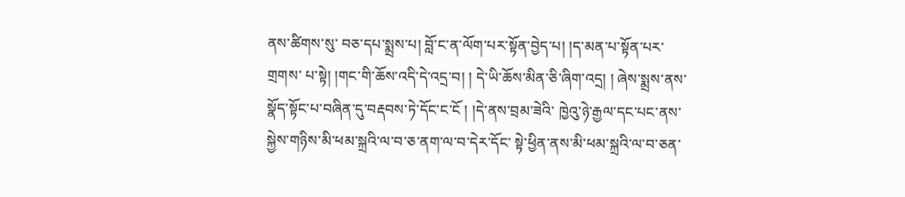ནས་ཚིགས་སུ་ བཅ་དཔ་སྨྲས་པ། བློ་ང་ན་ལོག་པར་སྟོན་བྱེད་པ། །ད་མན་པ་སྟོན་པར་གྲགས་ པ་སྟེ། །གང་གི་ཆོས་འདི་དེ་འདྲ་བ། ། དེ་ཡི་ཆོས་མིན་ཅི་ཞིག་འདྲ། ། ཞེས་སྨྲས་ནས་སྣོད་སྟོང་པ་བཞིན་དུ་བརྡབས་ཏེ་དོང་ང་ངོ ། །དེ་ནས་བྲམ་ཟེའི་ ཁྱེའུ་ཉེ་རྒྱལ་དང་པང་ནས་སྐྱེས་གཉིས་མི་ཕམ་སྐྲའི་ལ་བ་ཅ་ནག་ལ་བ་དེར་དོང་ སྟེ་ཕྱིན་ནས་མི་ཕམ་སྐྲའི་ལ་བ་ཅན་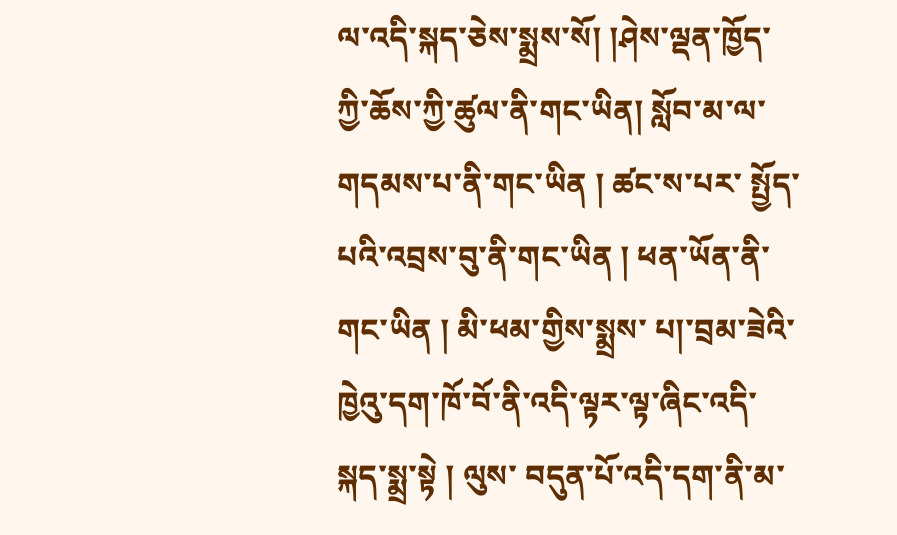ལ་འདི་སྐད་ཅེས་སྨྲས་སོ། །ཤེས་ལྡན་ཁྱོད་ ཀྱི་ཆོས་ཀྱི་ཚུལ་ནི་གང་ཡིན། སློབ་མ་ལ་གདམས་པ་ནི་གང་ཡིན ། ཚང་ས་པར་ སྤྱོད་པའི་འབྲས་བུ་ནི་གང་ཡིན ། ཕན་ཡོན་ནི་གང་ཡིན ། མི་ཕམ་གྱིས་སྨྲས་ པ།་བྲམ་ཟེའི་ཁྱེའུ་དག་ཁོ་བོ་ནི་འདི་ལྟར་ལྟ་ཞིང་འདི་སྐད་སྨྲ་སྟེ ། ལུས་ བདུན་པོ་འདི་དག་ནི་མ་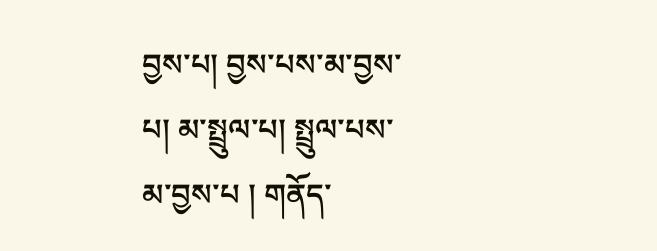བྱས་པ། བྱས་པས་མ་བྱས་པ། མ་སྤྲུལ་པ། སྤྲུལ་པས་མ་བྱས་པ ། གནོད་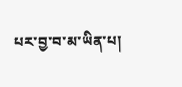པར་བྱ་བ་མ་ཡིན་པ།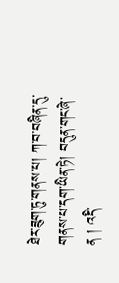ཐེར་ཟུག་ཏུ་གནས་པ། ཀ་བ་བཞིན་དུ་གནས་པ་དག་ཡིན་ཏེ། བདུན་གང་ཞེ་ན ། འདི་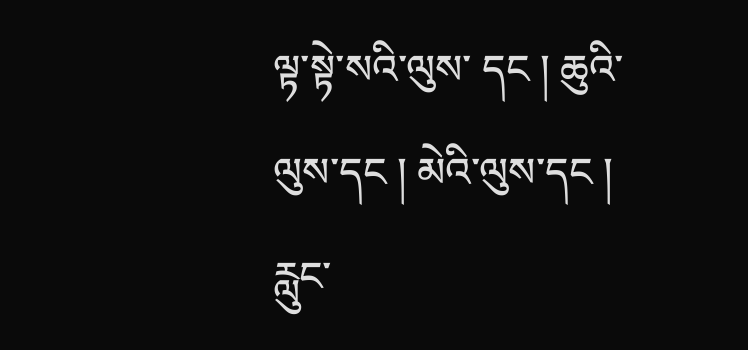ལྟ་སྟེ་སའི་ལུས་ དང ། ཆུའི་ལུས་དང ། མེའི་ལུས་དང ། རླུང་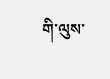གི་ལུས་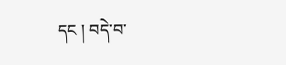དང ། བདེ་བ་